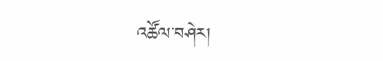འཚོལ་བཤེར།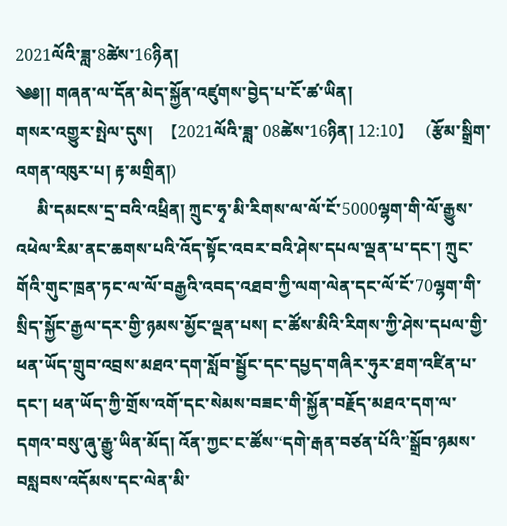2021ལོའི་ཟླ་8ཚེས་16ཉིན།
༄༅།། གཞན་ལ་དོན་མེད་སྐྱོན་འཛུགས་བྱེད་པ་ངོ་ཚ་ཡིན།
གསར་འགྱུར་སྤེལ་དུས།  【2021ལོའི་ཟླ་ 08ཚེས་16ཉིན། 12:10】   (རྩོམ་སྒྲིག་འགན་འཁུར་པ། རྟ་མགྲིན།)
     མི་དམངས་དྲ་བའི་འཕྲིན། ཀྲུང་ཧྭ་མི་རིགས་ལ་ལོ་ངོ་5000ལྷག་གི་ལོ་རྒྱུས་འཕེལ་རིམ་ནང་ཆགས་པའི་འོད་སྟོང་འབར་བའི་ཤེས་དཔལ་ལྡན་པ་དང་། ཀྲུང་གོའི་གུང་ཁྲན་ཏང་ལ་ལོ་བརྒྱའི་འབད་འཐབ་ཀྱི་ལག་ལེན་དང་ལོ་ངོ་70ལྷག་གི་སྲིད་སྐྱོང་རྒྱལ་དར་གྱི་ཉམས་མྱོང་ལྡན་པས། ང་ཚོས་མིའི་རིགས་ཀྱི་ཤེས་དཔལ་གྱི་ཕན་ཡོད་གྲུབ་འབྲས་མཐའ་དག་སློབ་སྦྱོང་དང་དཔྱད་གཞིར་ཧུར་ཐག་འཛིན་པ་དང་། ཕན་ཡོད་ཀྱི་གྲོས་འགོ་དང་སེམས་བཟང་གི་སྐྱོན་བརྗོད་མཐའ་དག་ལ་དགའ་བསུ་ཞུ་རྒྱུ་ཡིན་མོད། འོན་ཀྱང་ང་ཚོས་‘དགེ་རྒན་བཙན་པོའི་’སྒྲོབ་ཉམས་བསླབས་འདོམས་དང་ལེན་མི་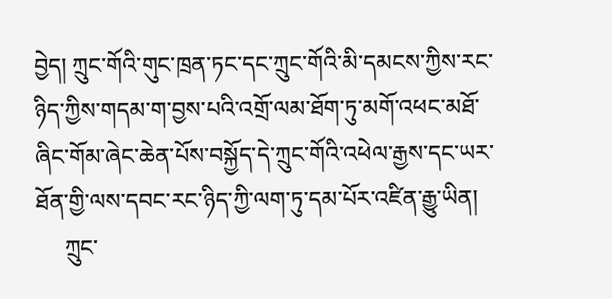བྱེད། ཀྲུང་གོའི་གུང་ཁྲན་ཏང་དང་ཀྲུང་གོའི་མི་དམངས་ཀྱིས་རང་ཉིད་ཀྱིས་གདམ་ག་བྱས་པའི་འགྲོ་ལམ་ཐོག་ཏུ་མགོ་འཕང་མཐོ་ཞིང་གོམ་ཞེང་ཆེན་པོས་བསྐྱོད་དེ་ཀྲུང་གོའི་འཕེལ་རྒྱས་དང་ཡར་ཐོན་གྱི་ལས་དབང་རང་ཉིད་ཀྱི་ལག་ཏུ་དམ་པོར་འཛིན་རྒྱུ་ཡིན།
     ཀྲུང་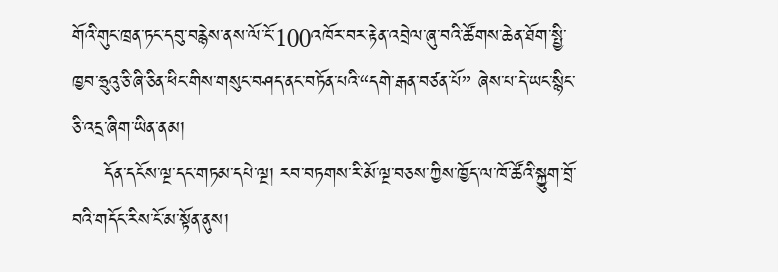གོའི་གུང་ཁྲན་ཏང་དབུ་བརྙེས་ནས་ལོ་ངོ་100འཁོར་བར་རྟེན་འབྲེལ་ཞུ་བའི་ཚོགས་ཆེན་ཐོག་སྤྱི་ཁྱབ་ཧྲུའུ་ཅི་ཞི་ཅིན་ཕིང་གིས་གསུང་བཤད་ནང་བཏོན་པའི་“དགེ་རྒན་བཙན་པོ” ཞེས་པ་དེ་ཡང་སྙིང་ཅི་འདྲ་ཞིག་ཡིན་ནམ།
     དོན་དངོས་ལྔ་དང་གཏམ་དཔེ་ལྔ། རབ་བཏགས་རི་མོ་ལྔ་བཅས་ཀྱིས་ཁྱོད་ལ་ཁོ་ཚོའི་སྐྱུག་བྲོ་བའི་གདོང་རིས་ངོ་མ་སྟོན་ནུས།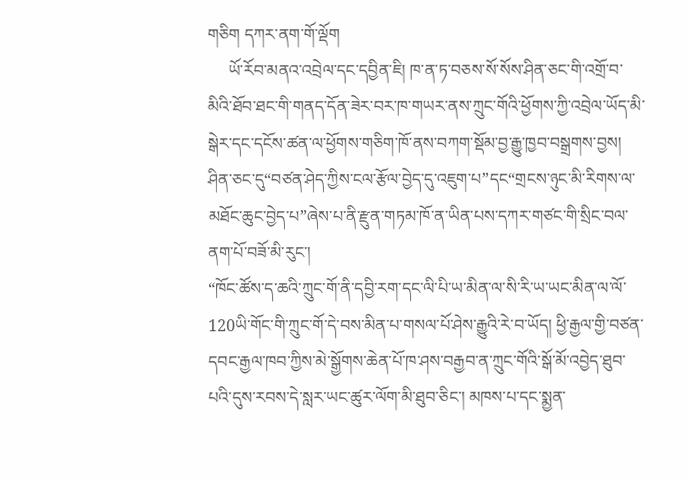གཅིག དཀར་ནག་གོ་ལྡོག
     ཡོ་རོབ་མནའ་འབྲེལ་དང་དབྱིན་ཇི། ཁ་ན་ཏ་བཅས་སོ་སོས་ཤིན་ཅང་གི་འགྲོ་བ་མིའི་ཐོབ་ཐང་གི་གནད་དོན་ཟེར་བར་ཁ་གཡར་ནས་ཀྲུང་གོའི་ཕྱོགས་ཀྱི་འབྲེལ་ཡོད་མི་སྒེར་དང་དངོས་ཚན་ལ་ཕྱོགས་གཅིག་ཁོ་ནས་བཀག་སྡོམ་བྱ་རྒྱུ་ཁྱབ་བསྒྲགས་བྱས། ཤིན་ཅང་དུ“བཙན་ཤེད་ཀྱིས་ངལ་རྩོལ་བྱེད་དུ་འཇུག་པ”དང“གྲངས་ཉུང་མི་རིགས་ལ་མཐོང་ཆུང་བྱེད་པ”ཞེས་པ་ནི་རྫུན་གཏམ་ཁོ་ན་ཡིན་པས་དཀར་གཙང་གི་སྲིང་བལ་ནག་པོ་བཟོ་མི་རུང་།
“ཁོང་ཚོས་ད་ཆའི་ཀྲུང་གོ་ནི་དབྱི་རག་དང་ལི་པི་ཡ་མིན་ལ་སི་རི་ཡ་ཡང་མིན་ལ་ལོ་120ཡི་གོང་གི་ཀྲུང་གོ་དེ་བས་མིན་པ་གསལ་པོ་ཤེས་རྒྱུའི་རེ་བ་ཡོད། ཕྱི་རྒྱལ་གྱི་བཙན་དབང་རྒྱལ་ཁབ་ཀྱིས་མེ་སྒྱོགས་ཆེན་པོ་ཁ་ཤས་བརྒྱབ་ན་ཀྲུང་གོའི་སྒོ་མོ་འབྱེད་ཐུབ་པའི་དུས་རབས་དེ་སླར་ཡང་ཚུར་ལོག་མི་ཐུབ་ཅིང་། མཁས་པ་དང་སྨྱན་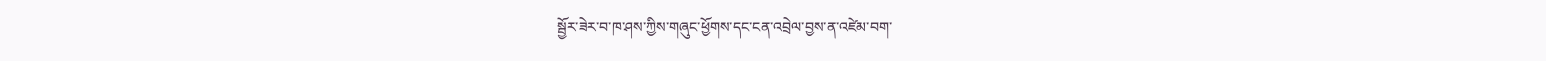སྦྱོར་ཟེར་བ་ཁ་ཤས་ཀྱིས་གཞུང་ཕྱོགས་དང་ངན་འབྲེལ་བྱས་ན་འཛེམ་བག་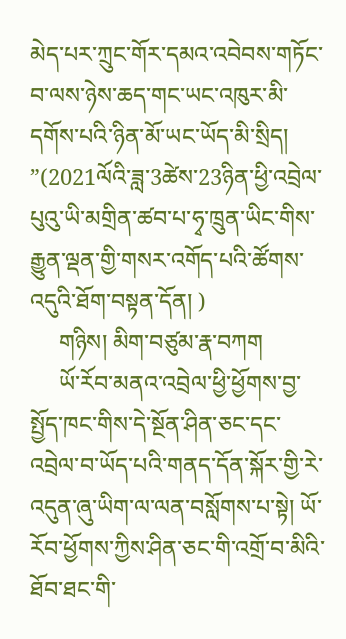མེད་པར་ཀྲུང་གོར་དམའ་འབེབས་གཏོང་བ་ལས་ཉེས་ཆད་གང་ཡང་འཁུར་མི་དགོས་པའི་ཉིན་མོ་ཡང་ཡོད་མི་སྲིད། ”(2021ལོའི་ཟླ་3ཚེས་23ཉིན་ཕྱི་འབྲེལ་པུའུ་ཡི་མགྲིན་ཚབ་པ་ཧྭ་ཁྲུན་ཡིང་གིས་རྒྱུན་ལྡན་གྱི་གསར་འགོད་པའི་ཚོགས་འདུའི་ཐོག་བསྟན་དོན། )
     གཉིས། མིག་བཙུམ་རྣ་བཀག
     ཡོ་རོབ་མནའ་འབྲེལ་ཕྱི་ཕྱོགས་བྱ་སྤྱོད་ཁང་གིས་དེ་སྔོན་ཤིན་ཅང་དང་འབྲེལ་བ་ཡོད་པའི་གནད་དོན་སྐོར་གྱི་རེ་འདུན་ཞུ་ཡིག་ལ་ལན་བསློགས་པ་སྟེ། ཡོ་རོབ་ཕྱོགས་ཀྱིས་ཤིན་ཅང་གི་འགྲོ་བ་མིའི་ཐོབ་ཐང་གི་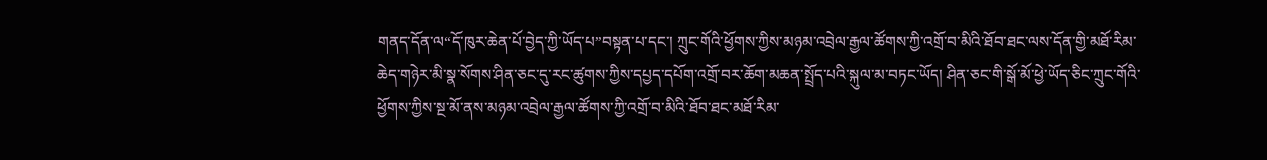གནད་དོན་ལ“དོ་ཁུར་ཆེན་པོ་བྱེད་ཀྱི་ཡོད་པ”བསྟན་པ་དང་། ཀྲུང་གོའི་ཕྱོགས་ཀྱིས་མཉམ་འབྲེལ་རྒྱལ་ཚོགས་ཀྱི་འགྲོ་བ་མིའི་ཐོབ་ཐང་ལས་དོན་གྱི་མཐོ་རིམ་ཆེད་གཉེར་མི་སྣ་སོགས་ཤིན་ཅང་དུ་རང་ཚུགས་ཀྱིས་དཔྱད་དཔོག་འགྲོ་བར་ཆོག་མཆན་སྤྲོད་པའི་སྐུལ་མ་བཏང་ཡོད། ཤིན་ཅང་གི་སྒོ་མོ་ཕྱེ་ཡོད་ཅིང་ཀྲུང་གོའི་ཕྱོགས་ཀྱིས་སྔ་མོ་ནས་མཉམ་འབྲེལ་རྒྱལ་ཚོགས་ཀྱི་འགྲོ་བ་མིའི་ཐོབ་ཐང་མཐོ་རིམ་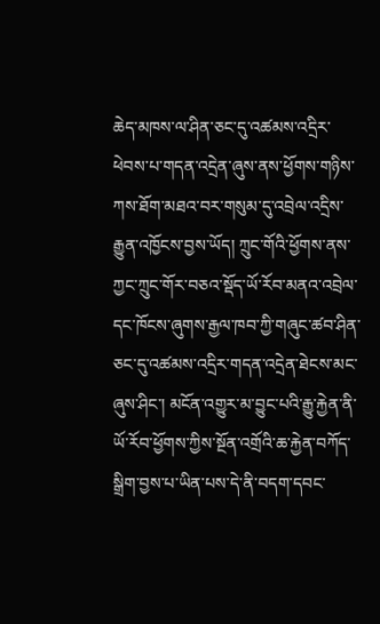ཆེད་མཁས་ལ་ཤིན་ཅང་དུ་འཚམས་འདྲིར་ཕེབས་པ་གདན་འདྲེན་ཞུས་ནས་ཕྱོགས་གཉིས་ཀས་ཐོག་མཐའ་བར་གསུམ་དུ་འབྲེལ་འདྲིས་རྒྱུན་འཁྱོངས་བྱས་ཡོད། ཀྲུང་གོའི་ཕྱོགས་ནས་ཀྱང་ཀྲུང་གོར་བཅའ་སྡོད་ཡོ་རོབ་མནའ་འབྲེལ་དང་ཁོངས་ཞུགས་རྒྱལ་ཁབ་ཀྱི་གཞུང་ཚབ་ཤིན་ཅང་དུ་འཚམས་འདྲིར་གདན་འདྲེན་ཐེངས་མང་ཞུས་ཤིང་། མངོན་འགྱུར་མ་བྱུང་པའི་རྒྱུ་རྐྱེན་ནི་ཡོ་རོབ་ཕྱོགས་ཀྱིས་སྔོན་འགྲོའི་ཆ་རྐྱེན་བཀོད་སྒྲིག་བྱས་པ་ཡིན་པས་དེ་ནི་བདག་དབང་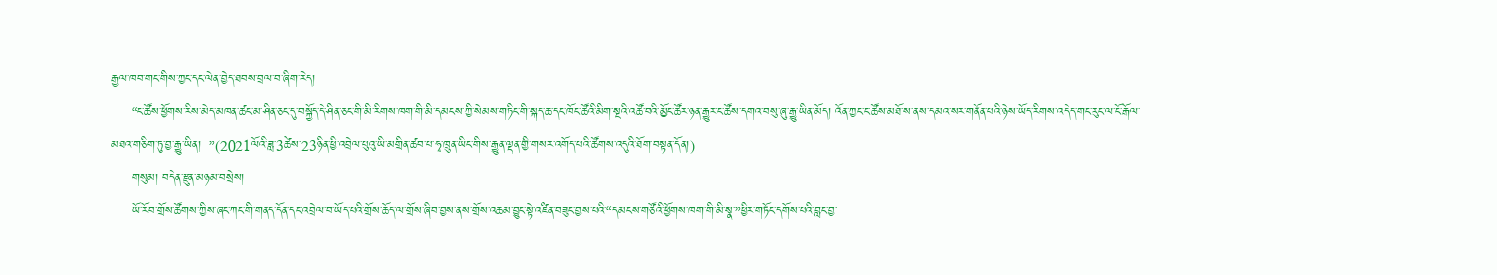རྒྱལ་ཁབ་གང་གིས་ཀྱང་དང་ལེན་བྱེད་ཐབས་བྲལ་བ་ཞིག་རེད།
     “ང་ཚོས་ཕྱོགས་རིས་མེད་མཁན་ཚང་མ་ཤིན་ཅང་དུ་བསྐྱོད་དེ་ཤིན་ཅང་གི་མི་རིགས་ཁག་གི་མི་དམངས་ཀྱི་སེམས་གཏིང་གི་སྐད་ཆ་དང་ཁོང་ཚོའི་མིག་སྔའི་འཚོ་བའི་མྱོང་ཚོར་ཉན་རྒྱུར་ང་ཚོས་དགའ་བསུ་ཞུ་རྒྱུ་ཡིན་མོད། འོན་ཀྱང་ང་ཚོས་མཐོ་ས་ནས་དམའ་སར་གནོན་པའི་ཉེས་ཡོད་རིགས་འདེད་གང་རུང་ལ་ངོ་རྒོལ་མཐའ་གཅིག་ཏུ་བྱ་རྒྱུ་ཡིན།  ”(2021ལོའི་ཟླ་3ཚེས་23ཉིན་ཕྱི་འབྲེལ་པུའུ་ཡི་མགྲིན་ཚབ་པ་ཧྭ་ཁྲུན་ཡིང་གིས་རྒྱུན་ལྡན་གྱི་གསར་འགོད་པའི་ཚོགས་འདུའི་ཐོག་བསྟན་དོན།)
     གསུམ། བདེན་རྫུན་མཉམ་བསྲེས།
     ཡོ་རོབ་གྲོས་ཚོགས་ཀྱིས་ཞང་ཀང་གི་གནད་དོན་དང་འབྲེལ་བ་ཡོད་པའི་གྲོས་ཆོད་ལ་གྲོས་ཞིབ་བྱས་ནས་གྲོས་འཆམ་བྱུང་སྟེ་འཛིན་བཟུང་བྱས་པའི་“དམངས་གཙོའི་ཕྱོགས་ཁག་གི་མི་སྣ་”ཕྱིར་གཏོང་དགོས་པའི་བླང་བྱ་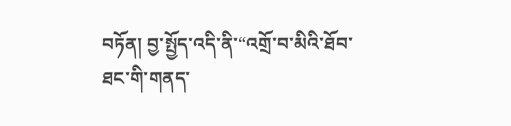བཏོན། བྱ་སྤྱོད་འདི་ནི་“འགྲོ་བ་མིའི་ཐོབ་ཐང་གི་གནད་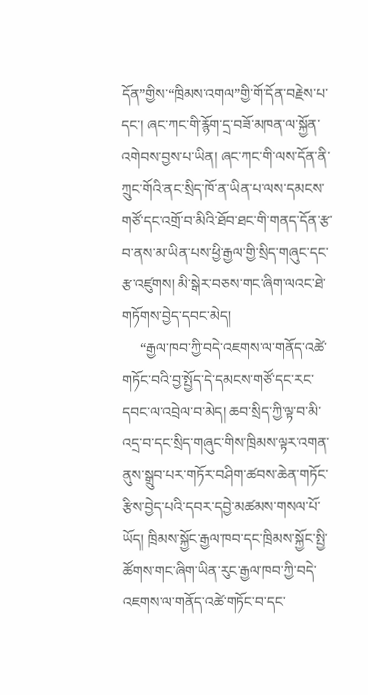དོན”གྱིས་“ཁྲིམས་འགལ”གྱི་གོ་དོན་བརྗེས་པ་དང་། ཞང་ཀང་གི་རྙོག་དྲ་བཟོ་མཁན་ལ་སྐྱོན་འགེབས་བྱས་པ་ཡིན། ཞང་ཀང་གི་ལས་དོན་ནི་ཀྲུང་གོའི་ནང་སྲིད་ཁོ་ན་ཡིན་པ་ལས་དམངས་གཙོ་དང་འགྲོ་བ་མིའི་ཐོབ་ཐང་གི་གནད་དོན་རྩ་བ་ནས་མ་ཡིན་པས་ཕྱི་རྒྱལ་གྱི་སྲིད་གཞུང་དང་རྩ་འཛུགས། མི་སྒེར་བཅས་གང་ཞིག་ལའང་ཐེ་གཏོགས་བྱེད་དབང་མེད།
     “རྒྱལ་ཁབ་ཀྱི་བདེ་འཇགས་ལ་གནོད་འཚེ་གཏོང་བའི་བྱ་སྤྱོད་དེ་དམངས་གཙོ་དང་རང་དབང་ལ་འབྲེལ་བ་མེད། ཆབ་སྲིད་ཀྱི་ལྟ་བ་མི་འདྲ་བ་དང་སྲིད་གཞུང་གིས་ཁྲིམས་ལྟར་འགན་ནུས་སྒྲུབ་པར་གཏོར་བཤིག་ཚབས་ཆེན་གཏོང་རྩིས་བྱེད་པའི་དབར་དབྱེ་མཚམས་གསལ་པོ་ཡོད། ཁྲིམས་སྐྱོང་རྒྱལ་ཁབ་དང་ཁྲིམས་སྐྱོང་སྤྱི་ཚོགས་གང་ཞིག་ཡིན་རུང་རྒྱལ་ཁབ་ཀྱི་བདེ་འཇགས་ལ་གནོད་འཚེ་གཏོང་བ་དང་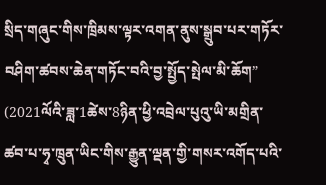སྲིད་གཞུང་གིས་ཁྲིམས་ལྟར་འགན་ནུས་སྒྲུབ་པར་གཏོར་བཤིག་ཚབས་ཆེན་གཏོང་བའི་བྱ་སྤྱོད་སྤེལ་མི་ཆོག” (2021ལོའི་ཟླ་1ཚེས་8ཉིན་ཕྱི་འབྲེལ་པུའུ་ཡི་མགྲིན་ཚབ་པ་ཧྭ་ཁྲུན་ཡིང་གིས་རྒྱུན་ལྡན་གྱི་གསར་འགོད་པའི་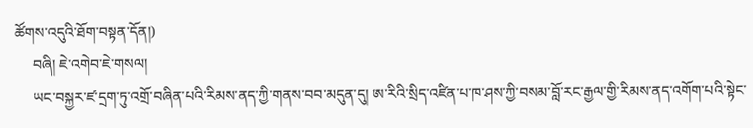ཚོགས་འདུའི་ཐོག་བསྟན་དོན།)
     བཞི། ཇེ་འགེབ་ཇེ་གསལ།
     ཡང་བསྐྱར་ཛ་དྲག་ཏུ་འགྲོ་བཞིན་པའི་རིམས་ནད་ཀྱི་གནས་བབ་མདུན་དུ། ཨ་རིའི་སྲིད་འཛིན་པ་ཁ་ཤས་ཀྱི་བསམ་བློ་རང་རྒྱལ་གྱི་རིམས་ནད་འགོག་པའི་སྟེང་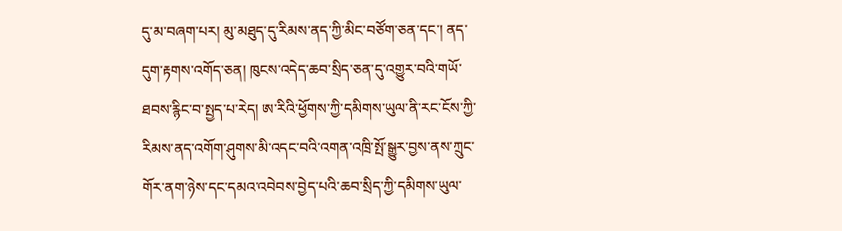དུ་མ་བཞག་པར། མུ་མཐུད་དུ་རིམས་ནད་ཀྱི་མིང་བཙོག་ཅན་དང་། ནད་དུག་རྟགས་འགོད་ཅན། ཁུངས་འདེད་ཆབ་སྲིད་ཅན་དུ་འགྱུར་བའི་གཡོ་ཐབས་རྙིང་བ་སྤྱད་པ་རེད། ཨ་རིའི་ཕྱོགས་ཀྱི་དམིགས་ཡུལ་ནི་རང་ངོས་ཀྱི་རིམས་ནད་འགོག་ཤུགས་མི་འདང་བའི་འགན་འཁྲི་སྤོ་སྒྱུར་བྱས་ནས་ཀྲུང་གོར་ནག་ཉེས་དང་དམའ་འབེབས་བྱེད་པའི་ཆབ་སྲིད་ཀྱི་དམིགས་ཡུལ་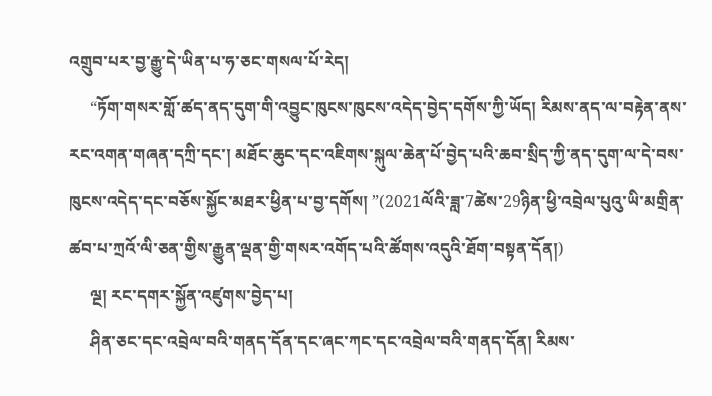འགྲུབ་པར་བྱ་རྒྱུ་དེ་ཡིན་པ་ཧ་ཅང་གསལ་པོ་རེད།
     “ཏོག་གསར་གློ་ཚད་ནད་དུག་གི་འབྱུང་ཁུངས་ཁུངས་འདེད་བྱེད་དགོས་ཀྱི་ཡོད། རིམས་ནད་ལ་བརྟེན་ནས་རང་འགན་གཞན་དཀྲི་དང་། མཐོང་ཆུང་དང་འཇིགས་སྐུལ་ཆེན་པོ་བྱེད་པའི་ཆབ་སྲིད་ཀྱི་ནད་དུག་ལ་དེ་བས་ཁུངས་འདེད་དང་བཅོས་སྐྱོང་མཐར་ཕྱིན་པ་བྱ་དགོས། ”(2021ལོའི་ཟླ་7ཚེས་29ཉིན་ཕྱི་འབྲེལ་པུའུ་ཡི་མགྲིན་ཚབ་པ་ཀྲའོ་ལི་ཅན་གྱིས་རྒྱུན་ལྡན་གྱི་གསར་འགོད་པའི་ཚོགས་འདུའི་ཐོག་བསྟན་དོན།)
     ལྔ། རང་དགར་སྐྱོན་འཛུགས་བྱེད་པ།
     ཤིན་ཅང་དང་འབྲེལ་བའི་གནད་དོན་དང་ཞང་ཀང་དང་འབྲེལ་བའི་གནད་དོན། རིམས་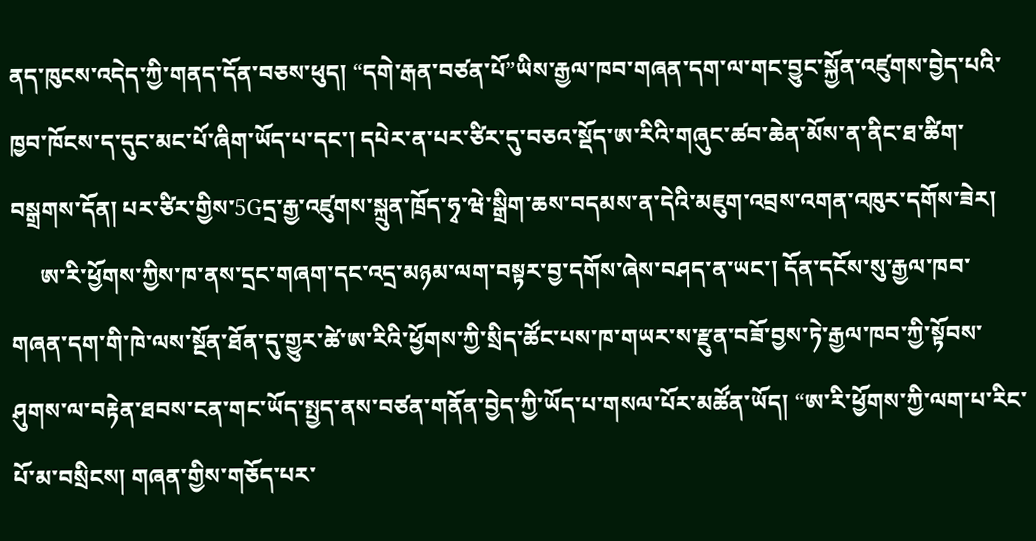ནད་ཁུངས་འདེད་ཀྱི་གནད་དོན་བཅས་ཕུད། “དགེ་རྒན་བཙན་པོ”ཡིས་རྒྱལ་ཁབ་གཞན་དག་ལ་གང་བྱུང་སྐྱོན་འཛུགས་བྱེད་པའི་ཁྱབ་ཁོངས་ད་དུང་མང་པོ་ཞིག་ཡོད་པ་དང་། དཔེར་ན་པར་ཙིར་དུ་བཅའ་སྡོད་ཨ་རིའི་གཞུང་ཚབ་ཆེན་མོས་ན་ནིང་ཐ་ཚིག་བསྒྲགས་དོན། པར་ཙིར་གྱིས་5Gདྲ་རྒྱ་འཛུགས་སྐྲུན་ཁྲོད་ཧྭ་ཝེ་སྒྲིག་ཆས་བདམས་ན་དེའི་མཇུག་འབྲས་འགན་འཁུར་དགོས་ཟེར།
     ཨ་རི་ཕྱོགས་ཀྱིས་ཁ་ནས་དྲང་གཞག་དང་འདྲ་མཉམ་ལག་བསྟར་བྱ་དགོས་ཞེས་བཤད་ན་ཡང་། དོན་དངོས་སུ་རྒྱལ་ཁབ་གཞན་དག་གི་ཁེ་ལས་སྔོན་ཐོན་དུ་གྱུར་ཚེ་ཨ་རིའི་ཕྱོགས་ཀྱི་སྲིད་ཚོང་པས་ཁ་གཡར་ས་རྫུན་བཟོ་བྱས་ཏེ་རྒྱལ་ཁབ་ཀྱི་སྟོབས་ཤུགས་ལ་བརྟེན་ཐབས་ངན་གང་ཡོད་སྤྱད་ནས་བཙན་གནོན་བྱེད་ཀྱི་ཡོད་པ་གསལ་པོར་མཚོན་ཡོད། “ཨ་རི་ཕྱོགས་ཀྱི་ལག་པ་རིང་པོ་མ་བསྲིངས། གཞན་གྱིས་གཅོད་པར་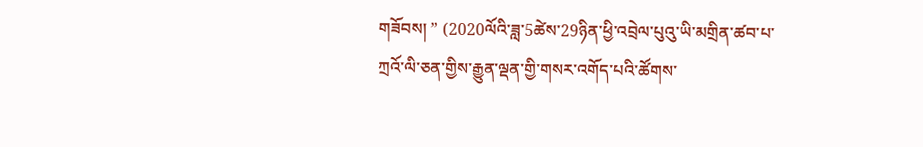གཟོབས། ” (2020ལོའི་ཟླ་5ཚེས་29ཉིན་ཕྱི་འབྲེལ་པུའུ་ཡི་མགྲིན་ཚབ་པ་ཀྲའོ་ལི་ཅན་གྱིས་རྒྱུན་ལྡན་གྱི་གསར་འགོད་པའི་ཚོགས་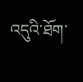འདུའི་ཐོག་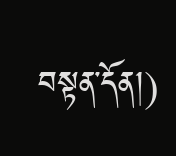བསྟན་དོན།)